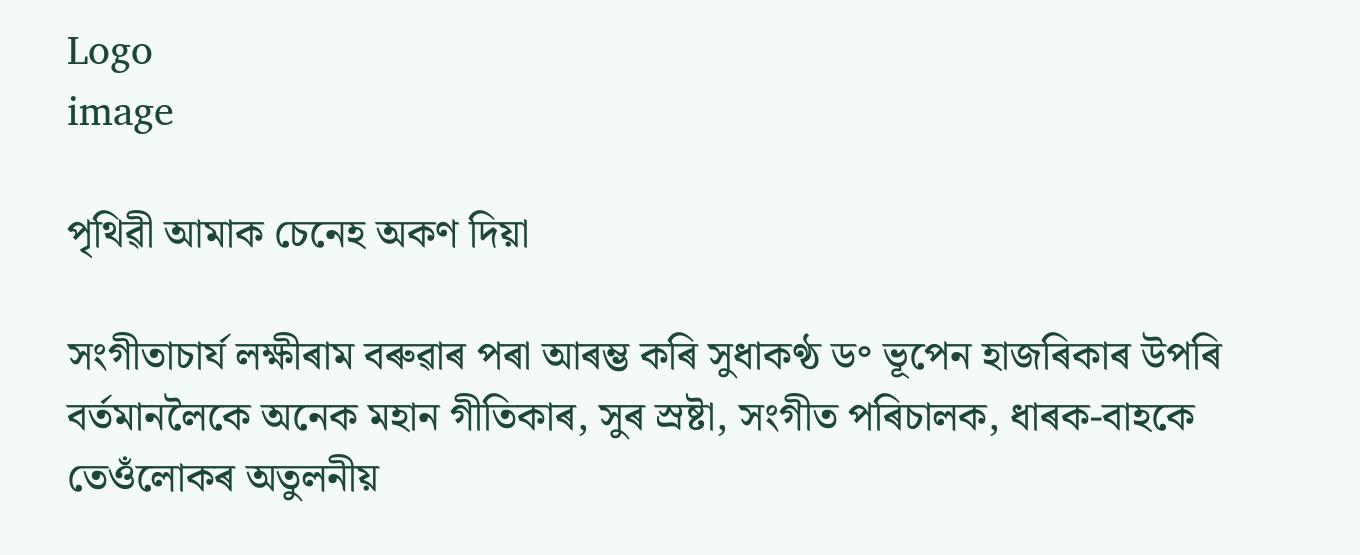Logo
image

পৃথিৱী আমাক চেনেহ অকণ দিয়া

সংগীতাচাৰ্য লক্ষীৰাম বৰুৱাৰ পৰা আৰম্ভ কৰি সুধাকণ্ঠ ড॰ ভূপেন হাজৰিকাৰ উপৰি বৰ্তমানলৈকে অনেক মহান গীতিকাৰ, সুৰ স্ৰষ্টা, সংগীত পৰিচালক, ধাৰক-বাহকে তেওঁলোকৰ অতুলনীয়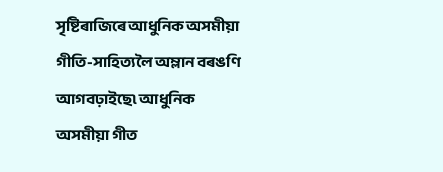সৃষ্টিৰাজিৰে আধুনিক অসমীয়া গীতি-সাহিত্যলৈ অম্লান বৰঙণি আগবঢ়াইছে৷ আধুনিক অসমীয়া গীত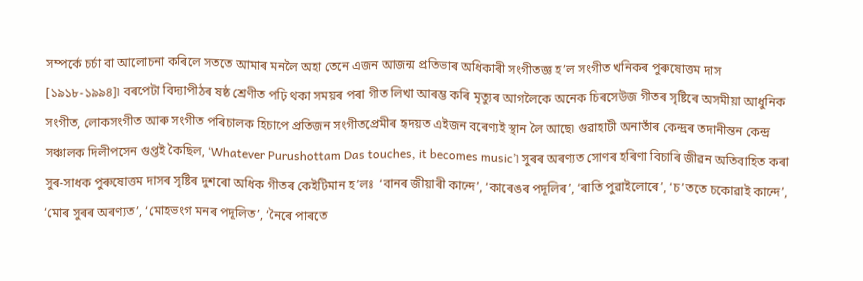সম্পৰ্কে চৰ্চা বা আলোচনা কৰিলে সততে আমাৰ মনলৈ অহা তেনে এজন আজন্ম প্ৰতিভাৰ অধিকাৰী সংগীতজ্ঞ হ’ল সংগীত খনিকৰ পুৰুষোত্তম দাস [১৯১৮-১৯৯৪]৷ বৰপেটা বিদ্যাপীঠৰ ষষ্ঠ শ্ৰেণীত পঢ়ি থকা সময়ৰ পৰা গীত লিখা আৰম্ভ কৰি মৃত্যুৰ আগলৈকে অনেক চিৰসেউজ গীতৰ সৃষ্টিৰে অসমীয়া আধুনিক সংগীত, লোকসংগীত আৰু সংগীত পৰিচালক হিচাপে প্ৰতিজন সংগীতপ্ৰেমীৰ হৃদয়ত এইজন বৰেণ্যই স্থান লৈ আছে৷ গুৱাহাটী অনাতাঁৰ কেন্দ্ৰৰ তদানীন্তন কেন্দ্ৰ সঞ্চালক দিলীপসেন গুপ্তই কৈছিল, ‘Whatever Purushottam Das touches, it becomes music’৷ সুৰৰ অৰণ্যত সোণৰ হৰিণা বিচাৰি জীৱন অতিবাহিত কৰা সুৰ-সাধক পুৰুষোত্তম দাসৰ সৃষ্টিৰ দুশৰো অধিক গীতৰ কেইটিমান হ’লঃ  ‘বানৰ জীয়াৰী কান্দে’, ‘কাৰেঙৰ পদূলিৰ’, ‘ৰাতি পুৱাইলোৰে’, ‘চ’ততে চকোৱাই কান্দে’, ‘মোৰ সুৰৰ অৰণ্যত’, ‘মোহভংগ মনৰ পদূলিত’, ‘নৈৰে পাৰতে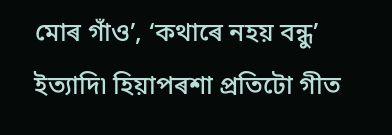মোৰ গাঁও’, ‘কথাৰে নহয় বন্ধু’ ইত্যাদি৷ হিয়াপৰশা প্ৰতিটো গীত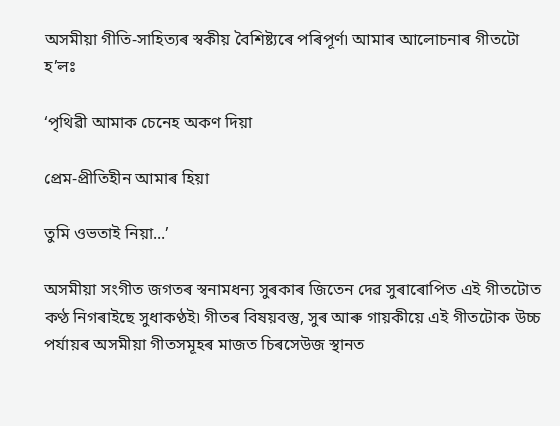অসমীয়া গীতি-সাহিত্যৰ স্বকীয় বৈশিষ্ট্যৰে পৰিপূৰ্ণ৷ আমাৰ আলোচনাৰ গীতটো হ’লঃ

‘পৃথিৱী আমাক চেনেহ অকণ দিয়া

প্ৰেম-প্ৰীতিহীন আমাৰ হিয়া

তুমি ওভতাই নিয়া...’

অসমীয়া সংগীত জগতৰ স্বনামধন্য সুৰকাৰ জিতেন দেৱ সুৰাৰোপিত এই গীতটোত কণ্ঠ নিগৰাইছে সুধাকণ্ঠই৷ গীতৰ বিষয়বস্তু, সুৰ আৰু গায়কীয়ে এই গীতটোক উচ্চ পৰ্যায়ৰ অসমীয়া গীতসমূহৰ মাজত চিৰসেউজ স্থানত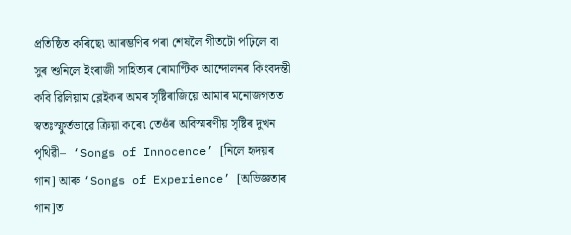প্ৰতিষ্ঠিত কৰিছে৷ আৰম্ভণিৰ পৰা শেষলৈ গীতটো পঢ়িলে বা সুৰ শুনিলে ইংৰাজী সাহিত্যৰ ৰোমাণ্টিক আন্দোলনৰ কিংবদন্তী কবি ৱিলিয়াম ব্লেইকৰ অমৰ সৃষ্টিৰাজিয়ে আমাৰ মনোজগতত স্বতঃস্ফুৰ্তভাৱে ক্ৰিয়া কৰে৷ তেওঁৰ অবিস্মৰণীয় সৃষ্টিৰ দুখন পৃথিৱী–  ‘Songs of Innocence’ [নিলে হৃদয়ৰ গান] আৰু ‘Songs of Experience’ [অভিজ্ঞতাৰ গান]ত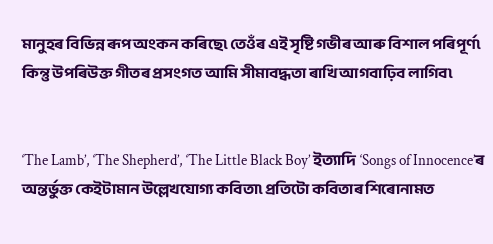মানুহৰ বিভিন্ন ৰূপ অংকন কৰিছে৷ তেওঁৰ এই সৃষ্টি গভীৰ আৰু বিশাল পৰিপূৰ্ণ৷ কিন্তু উপৰিউক্ত গীতৰ প্ৰসংগত আমি সীমাবদ্ধতা ৰাখি আগবাঢ়িব লাগিব৷


‘The Lamb’, ‘The Shepherd’, ‘The Little Black Boy’ ইত্যাদি  ‘Songs of Innocence’ৰ অন্তৰ্ভুক্ত কেইটামান উল্লেখযোগ্য কবিতা৷ প্ৰতিটো কবিতাৰ শিৰোনামত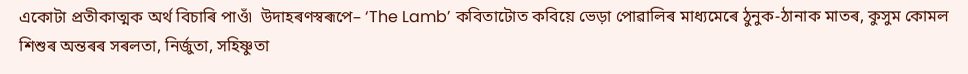একোটা প্ৰতীকাত্মক অৰ্থ বিচাৰি পাওঁ৷  উদাহৰণস্বৰূপে– ‘The Lamb’ কবিতাটোত কবিয়ে ভেড়া পোৱালিৰ মাধ্যমেৰে ঠুনুক-ঠানাক মাতৰ, কুসুম কোমল শিশুৰ অন্তৰৰ সৰলতা, নিৰ্জুতা, সহিষ্ণুতা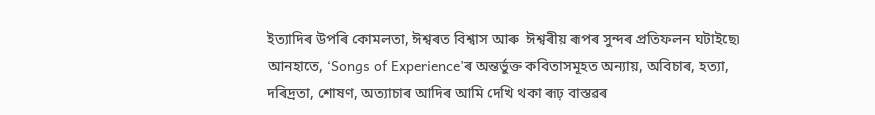ইত্যাদিৰ উপৰি কোমলতা, ঈশ্বৰত বিশ্বাস আৰু  ঈশ্বৰীয় ৰূপৰ সুন্দৰ প্ৰতিফলন ঘটাইছে৷ আনহাতে, ‘Songs of Experience’ৰ অন্তৰ্ভুক্ত কবিতাসমূহত অন্যায়, অবিচাৰ, হত্যা, দৰিদ্ৰতা, শোষণ, অত্যাচাৰ আদিৰ আমি দেখি থকা ৰূঢ় বাস্তৱৰ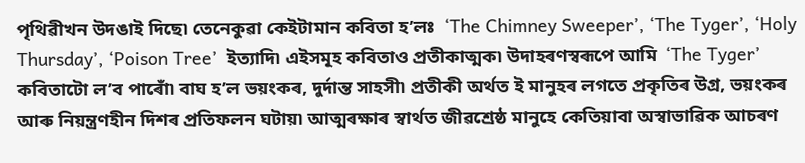পৃথিৱীখন উদঙাই দিছে৷ তেনেকুৱা কেইটামান কবিতা হ’লঃ  ‘The Chimney Sweeper’, ‘The Tyger’, ‘Holy Thursday’, ‘Poison Tree’  ইত্যাদি৷ এইসমূহ কবিতাও প্ৰতীকাত্মক৷ উদাহৰণস্বৰূপে আমি  ‘The Tyger’ কবিতাটো ল’ব পাৰোঁ৷ বাঘ হ’ল ভয়ংকৰ, দুৰ্দান্ত সাহসী৷ প্ৰতীকী অৰ্থত ই মানুহৰ লগতে প্ৰকৃতিৰ উগ্ৰ, ভয়ংকৰ আৰু নিয়ন্ত্ৰণহীন দিশৰ প্ৰতিফলন ঘটায়৷ আত্মৰক্ষাৰ স্বাৰ্থত জীৱশ্ৰেষ্ঠ মানুহে কেতিয়াবা অস্বাভাৱিক আচৰণ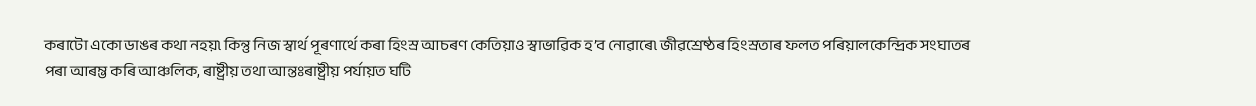কৰাটো একো ডাঙৰ কথা নহয়৷ কিন্তু নিজ স্বাৰ্থ পূৰণাৰ্থে কৰা হিংস্ৰ আচৰণ কেতিয়াও স্বাভাৱিক হ’ব নোৱাৰে৷ জীৱশ্ৰেষ্ঠৰ হিংস্ৰতাৰ ফলত পৰিয়ালকেন্দ্ৰিক সংঘাতৰ পৰা আৰম্ভ কৰি আঞ্চলিক, ৰাষ্ট্ৰীয় তথা আন্তঃৰাষ্ট্ৰীয় পৰ্যায়ত ঘটি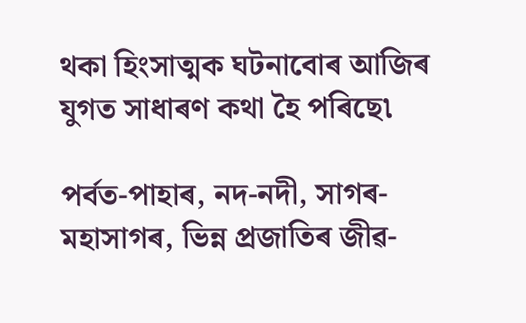থকা হিংসাত্মক ঘটনাবোৰ আজিৰ যুগত সাধাৰণ কথা হৈ পৰিছে৷

পৰ্বত-পাহাৰ, নদ-নদী, সাগৰ-মহাসাগৰ, ভিন্ন প্ৰজাতিৰ জীৱ-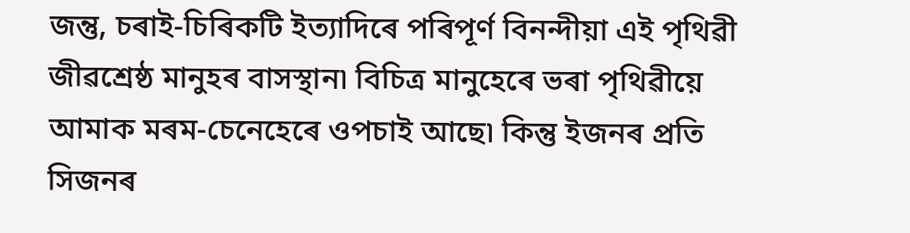জন্তু, চৰাই-চিৰিকটি ইত্যাদিৰে পৰিপূৰ্ণ বিনন্দীয়া এই পৃথিৱী জীৱশ্ৰেষ্ঠ মানুহৰ বাসস্থান৷ বিচিত্ৰ মানুহেৰে ভৰা পৃথিৱীয়ে আমাক মৰম-চেনেহেৰে ওপচাই আছে৷ কিন্তু ইজনৰ প্ৰতি সিজনৰ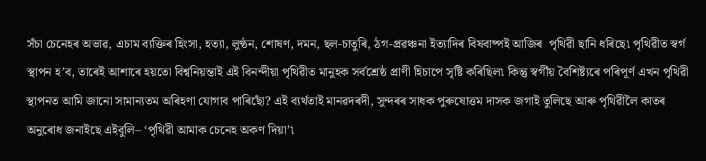সঁচা চেনেহৰ অভাৱ, এচাম ব্যক্তিৰ হিংসা, হত্যা, লুণ্ঠন, শোষণ, দমন, ছল-চাতুৰি, ঠগ-প্ৰৱঞ্চনা ইত্যাদিৰ বিষবাষ্পই আজিৰ  পৃথিৱী ছানি ধৰিছে৷ পৃথিৱীত স্বৰ্গ স্থাপন হ’ব, তাৰেই আশাৰে হয়তো বিশ্বনিয়ন্তাই এই বিনন্দীয়া পৃথিৱীত মানুহক সৰ্বশ্ৰেষ্ঠ প্ৰাণী হিচাপে সৃষ্টি কৰিছিল৷ কিন্তু স্বৰ্গীয় বৈশিষ্ট্যৰে পৰিপূৰ্ণ এখন পৃথিৱী স্থাপনত আমি জানো সামান্যতম অৰিহণা যোগাব পাৰিছোঁ? এই ব্যৰ্থতাই মানৱদৰদী, সুন্দৰৰ সাধক পুৰুষোত্তম দাসক জগাই তুলিছে আৰু পৃথিৱীলৈ কাতৰ অনুৰোধ জনাইছে এইবুলি– ‘পৃথিৱী আমাক চেনেহ অকণ দিয়া’৷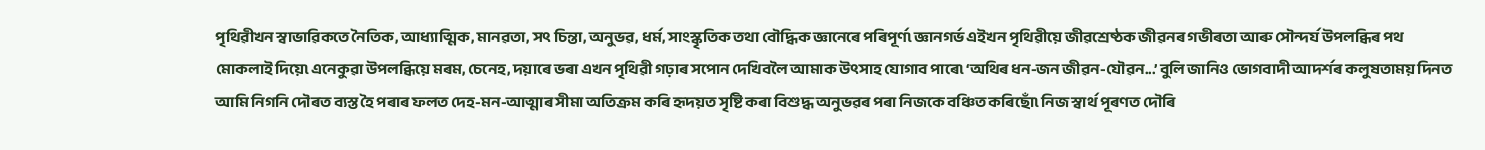পৃথিৱীখন স্বাভাৱিকতে নৈতিক, আধ্যাত্মিক, মানৱতা, সৎ চিন্তা, অনুভৱ, ধৰ্ম, সাংস্কৃতিক তথা বৌদ্ধিক জ্ঞানেৰে পৰিপূৰ্ণ৷ জ্ঞানগৰ্ভ এইখন পৃথিৱীয়ে জীৱশ্ৰেষ্ঠক জীৱনৰ গভীৰতা আৰু সৌন্দৰ্য উপলব্ধিৰ পথ মোকলাই দিয়ে৷ এনেকুৱা উপলব্ধিয়ে মৰম, চেনেহ, দয়াৰে ভৰা এখন পৃথিৱী গঢ়াৰ সপোন দেখিবলৈ আমাক উৎসাহ যোগাব পাৰে৷ ‘অথিৰ ধন-জন জীৱন-যৌৱন...’ বুলি জানিও ভোগবাদী আদৰ্শৰ কলুষতাময় দিনত আমি নিগনি দৌৰত ব্যস্ত হৈ পৰাৰ ফলত দেহ-মন-আত্মাৰ সীমা অতিক্ৰম কৰি হৃদয়ত সৃষ্টি কৰা বিশুদ্ধ অনুভৱৰ পৰা নিজকে বঞ্চিত কৰিছোঁ৷ নিজ স্বাৰ্থ পূৰণত দৌৰি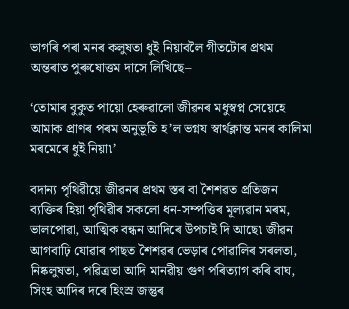ভাগৰি পৰা মনৰ কলুষতা ধুই নিয়াবলৈ গীতটোৰ প্ৰথম অন্তৰাত পুৰুষোত্তম দাসে লিখিছে–

‘তোমাৰ বুকুত পায়ো হেৰুৱালো জীৱনৰ মধুস্বপ্ন সেয়েহে আমাক প্ৰাণৰ পৰম অনুভূতি হ’ল ভগ্নয স্বাৰ্থক্লান্ত মনৰ কালিমা মৰমেৰে ধুই নিয়া৷’

বদান্য পৃথিৱীয়ে জীৱনৰ প্ৰথম স্তৰ বা শৈশৱত প্ৰতিজন ব্যক্তিৰ হিয়া পৃথিৱীৰ সকলো ধন-সম্পত্তিৰ মূল্যৱান মৰম, ভালপোৱা, আত্মিক বন্ধন আদিৰে উপচাই দি আছে৷ জীৱন আগবাঢ়ি যোৱাৰ পাছত শৈশৱৰ ভেড়াৰ পোৱালিৰ সৰলতা, নিষ্কলুষতা, পৱিত্ৰতা আদি মানৱীয় গুণ পৰিত্যাগ কৰি বাঘ, সিংহ আদিৰ দৰে হিংস্ৰ জন্তুৰ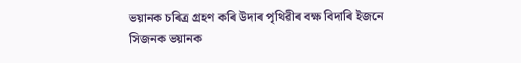ভয়ানক চৰিত্ৰ গ্ৰহণ কৰি উদাৰ পৃথিৱীৰ বক্ষ বিদাৰি ইজনে সিজনক ভয়ানক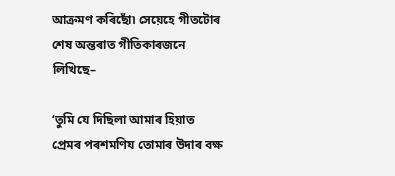আক্ৰমণ কৰিছোঁ৷ সেয়েহে গীতটোৰ শেষ অন্তৰাত গীতিকাৰজনে লিখিছে–

‘তুমি যে দিছিলা আমাৰ হিয়াত প্ৰেমৰ পৰশমণিয তোমাৰ উদাৰ বক্ষ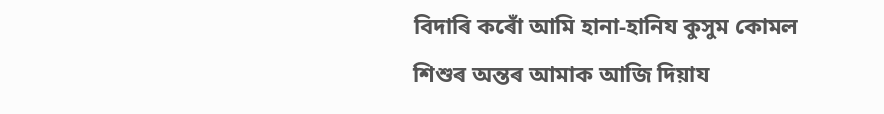বিদাৰি কৰোঁ আমি হানা-হানিয কুসুম কোমল শিশুৰ অন্তৰ আমাক আজি দিয়ায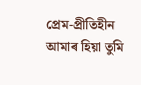প্ৰেম-প্ৰীতিহীন আমাৰ হিয়া তুমি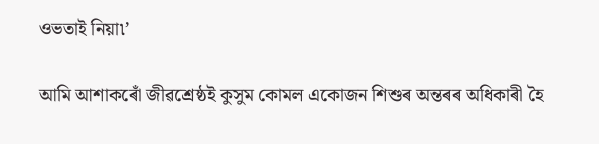ওভতাই নিয়া৷’

আমি আশাকৰোঁ জীৱশ্ৰেষ্ঠই কুসুম কোমল একোজন শিশুৰ অন্তৰৰ অধিকাৰী হৈ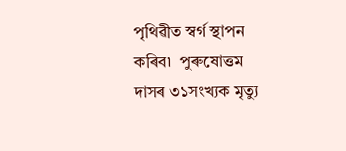পৃথিৱীত স্বৰ্গ স্থাপন কৰিব৷  পুৰুষোত্তম দাসৰ ৩১সংখ্যক মৃত্যু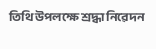তিথি উপলক্ষে শ্ৰদ্ধা নিৱেদন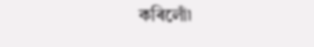কৰিলোঁ৷